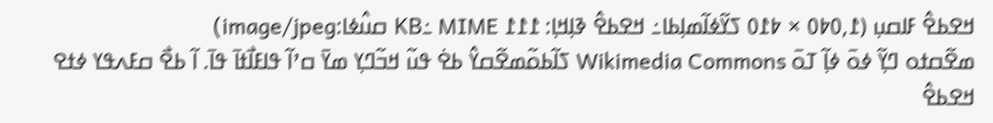ߞߐߕߐ߮ ߓߊߛߎ߲ (߁,߀߈߀ × ߈߁߀ ߖߌ߬ߦߊ߬ߘߊ߲ߕߊ߸ ߞߐߕߐ߮ ߢߊ߲ߞߊ߲: ߁߁߁ KB߸ MIME ߛߎ߮ߦߊ:image/jpeg)
ߘߐ߬ߛߙߋ ߣߌ߲߬ ߦߋ߫ ߦߊ߲߬ ߠߋ߫ Wikimedia Commons ߖߊ߬ߕߋ߬ߘߐ߬ߛߌ߮ ߕߐ߭ ߟߎ߬ ߞߏ߬ߣߌ߲ ߘߌ߫ ߛߴߊ߬ ߟߊߓߊ߯ߙߊ߫ ߟߊ߫. ߊ߬ ߕߐ߯ ߛߓߍߟߌ ߦߙߐ ߞߐߕߐ߮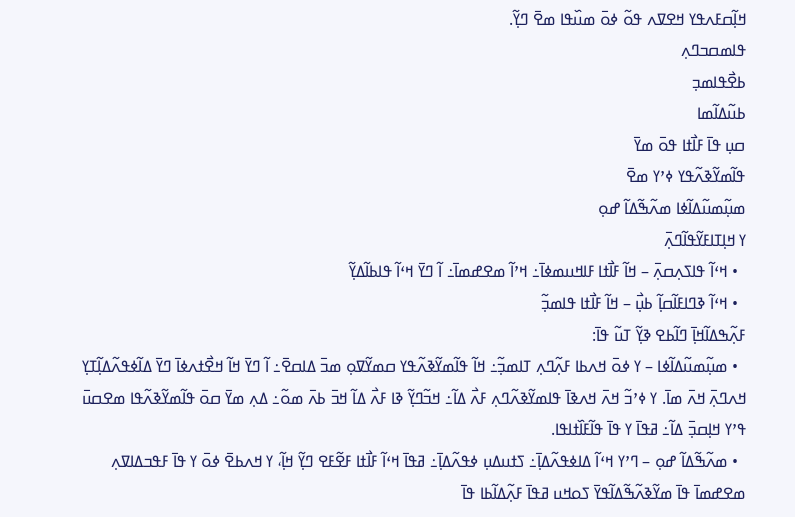ߞߊ߲߬ߛߓߍߟߌ ߞߐߜߍ ߟߋ߬ ߦߋ߫ ߘߎ߰ߟߊ ߘߐ߫ ߣߌ߲߬.
ߟߊߘߛߏߣߍ߲
ߕߐ߯ߟߊߘߏ߲
ߕߎ߬ߡߊ߬ߘߊ
ߛߎ߲ ߟߊ߫ ߓߊ߯ߙߊ ߟߋ߫ ߘߌ߫
ߟߊ߬ߘߌ߬ߢߍ߬ߟߌ ߦߴߌ ߘߐ߫
ߘߎ߲߬ߘߎ߬ߡߊ߬ߦߊ ߘߍ߬ߒ߬ߡߊ߬ ߝߋ߲
ߌ ߞߊ߲ߠߊߓߌ߬ߟߊ߬ߣߍ߲߫
  • ߞߵߊ߬ ߟߊߖߍ߲ߛߍ߲߫ – ߞߊ߬ ߓߊ߯ߙߊ ߓߊߞߎߘߦߊ߫߸ ߞߴߊ߬ ߘߐߝߘߊ߫߸ ߊ߬ ߣߌ߫ ߞߵߊ߬ ߟߊߕߊ߬ߡߌ߲߬
  • ߞߵߊ߬ ߢߣߊߓߊ߬ߛߊ߲߬ ߕߎ߲߯ – ߞߊ߬ ߓߊ߯ߙߊ ߟߊߘߏ߲߬
ߓߍ߲߬ߒߡߊ߬ߞߊ߲߫ ߣߊ߬ߕߐ ߢߌ߲߬ ߠߎ߬ ߟߊ߫:
  • ߘߎ߲߬ߘߎ߬ߡߊ߬ߦߊ – ߌ ߦߋ߫ ߞߍߕߊ ߓߍ߲߬ߣߍ߲ ߠߊߘߏ߲߬߸ ߞߊ߬ ߟߊ߬ߘߌ߬ߢߍ߬ߟߌ ߛߘߌ߬ߜߋ߲ ߘߏ߫ ߡߊߛߐ߫߸ ߊ߬ ߣߌ߫ ߞߊ߬ ߞߐ߯ߙߍߦߊ߫ ߣߌ߫ ߡߊ߬ߦߟߍ߬ߡߊ߲߬ߠߌ߲ ߞߍߣߍ߲߫ ߞߍ߫ ߘߊ߫. ߌ ߦߴߏ߬ ߞߍ߫ ߞߍߢߊ߫ ߟߊߘߌ߬ߢߍ߬ߣߍ߲ ߓߍ߯ ߡߊ߬߸ ߞߏ߬ߣߌ߲߬ ߢߊ ߓߍ߯ ߡߊ߬ ߞߏ߫ ߕߍ߫ ߘߋ߬߸ ߡߍ߲ ߘߌ߫ ߛߋ߫ ߟߊ߬ߘߌ߬ߢߍ߬ߟߊ ߘߐߛߎ߫ ߟߴߌ ߞߊ߲ߛߏ߲߫ ߡߊ߬߸ ߥߟߊ߫ ߌ ߟߊ߫ ߟߊ߬ߓߊ߰ߙߊߟߊ.
  • ߘߍ߬ߒ߬ߡߊ߬ ߝߋ߲ – ߣߴߌ ߞߵߊ߬ ߡߊߦߟߍ߬ߡߊ߲߫߸ ߖߙߎߡߎ߲ ߦߟߍ߬ߡߊ߲߫߸ ߥߟߊ߫ ߞߵߊ߬ ߓߊ߯ߙߊ ߓߐ߬ߓߐ ߣߌ߲߬ ߞߊ߲߬، ߌ ߞߍߕߐ߫ ߦߋ߫ ߌ ߟߊ߫ ߓߟߏߡߊߜߍ߲ ߘߐߝߘߊ߫ ߟߊ߫ ߘߌ߬ߢߍ߬ߒ߬ߡߊ߬ߟߌ߫ ߖߋߞߎ ߥߟߊ߫ ߓߍ߲߬ߡߊ߬ߕߊ ߟߊ߫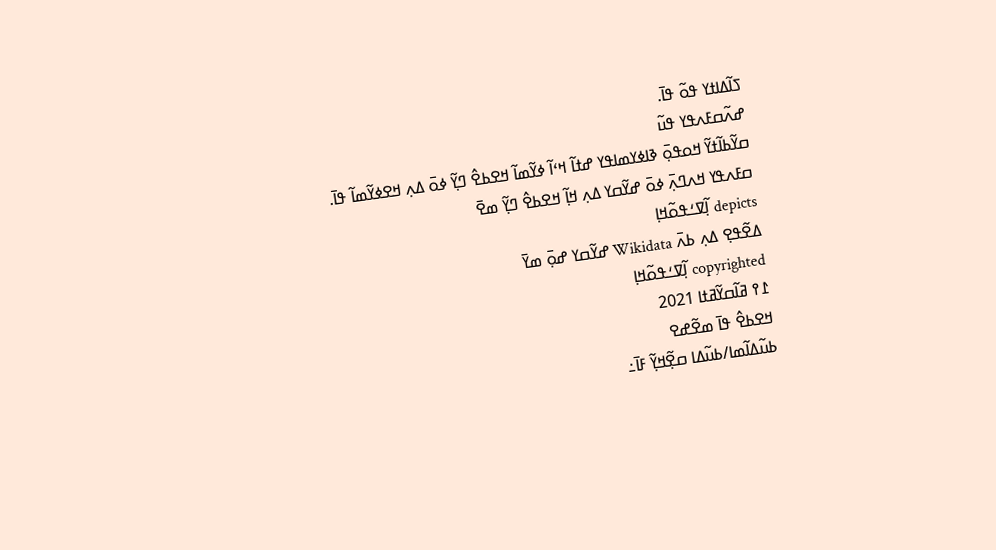ߖߊ߬ߡߊߙߌ ߟߋ߬ ߟߊ߫.
ߝߍ߬ߛߓߍߟߌ ߟߎ߬
ߛߌ߬ߕߊ߬ߙߌ߬ ߞߋߟߋ߲߫ ߢߊߦߌߘߊߟߌ ߝߙߊ߬ ߞߵߊ߬ ߦߌ߬ߘߊ߬ ߞߐߕߐ߮ ߣߌ߲߬ ߦߋ߫ ߡߍ߲ ߞߐߦߌ߬ߘߊ߬ ߟߊ߫.
ߛߓߍߟߌ ߞߍߣߍ߲߫ ߦߋ߫ ߝߌ߬ߛߌ ߡߍ߲ ߞߊ߲߬ ߞߐߕߐ߮ ߣߌ߲߬ ߘߐ߫
depicts ߊ߲߬ߜߑߟߋ߬ߞߊ߲
ߡߐ߬ߟߐ߲ ߡߍ߲ ߕߍ߫ Wikidata ߝߌ߬ߛߌ ߝߋ߲߫ ߘߌ߫
copyrighted ߊ߲߬ߜߑߟߋ߬ߞߊ߲
߁߉ ߥߊ߬ߛߌ߬ߥߙߊ 2021
ߞߐߕߐ߮ ߟߊ߫ ߘߐ߬ߝߐ
ߕߎ߬ߡߊ߬ߘߊ/ߕߎ߬ߡߊ ߛߐ߲߬ߞߌ߲߬ ߓߊ߫߸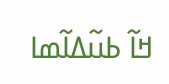ߞߊ߬ ߕߎ߬ߡߊ߬ߘߊ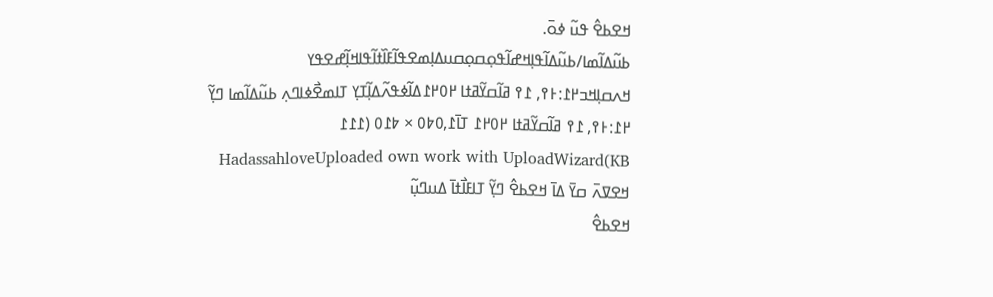ߞߐߕߐ߮ ߟߎ߬ ߦߋ߫.
ߕߎ߬ߡߊ߬ߘߊ/ߕߎ߬ߡߊ߬ߟߊ߲ߞߝߊ߬ߟߋ߲ߛߋ߲ߛߎߡߊ߲ߘߐߟߊ߬ߓߊ߰ߙߊ߬ߟߊߞߊ߲߬ߝߐߟߌ
ߞߍߛߊ߲ߞߏ߂߁:߅߉, ߁߉ ߥߊ߬ߛߌ߬ߥߙߊ ߂߀߂߁ߡߊ߬ߦߟߍ߬ߡߊ߲߬ߠߌ߲ ߠߊߘߐ߯ߦߊߣߍ߲ ߕߎ߬ߡߊ߬ߘߊ ߣߌ߲߬ ߂߁:߅߉, ߁߉ ߥߊ߬ߛߌ߬ߥߙߊ ߂߀߂߁ ߠߊ߫߁,߀߈߀ × ߈߁߀ (߁߁߁ KB)HadassahloveUploaded own work with UploadWizard
ߞߐߜߍ߫ ߛߌ߫ ߡߊ߫ ߞߐߕߐ߮ ߣߌ߲߬ ߠߊߓߊ߯ߙߊ߫ ߡߎߣߎ߲߬
ߞߐߕߐ߮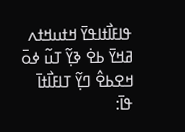ߟߊߓߊ߯ߙߊߟߌ߫ ߞߙߎߞߙߍ
ߥߞߌ߫ ߕߐ߭ ߢߌ߲߬ ߠߎ߬ ߦߋ߫ ߞߐߕߐ߮ ߣߌ߲߬ ߠߊߓߊ߯ߙߊ߫ ߟߊ߫: